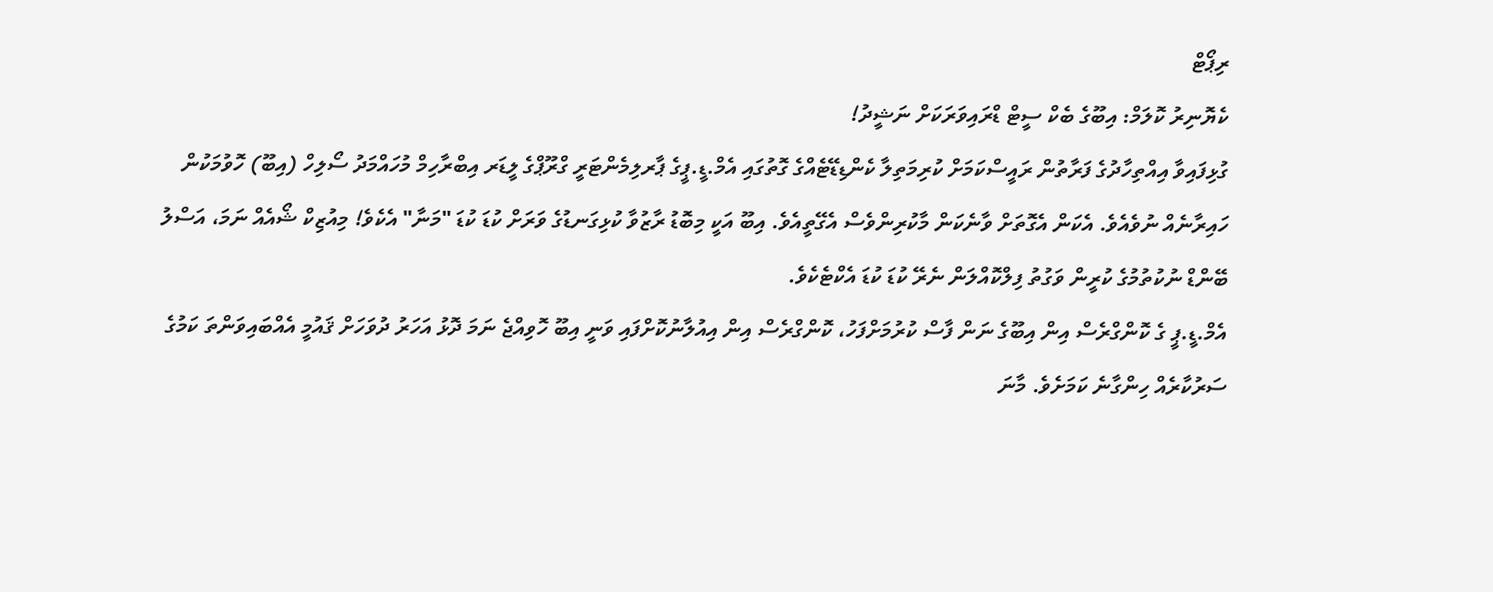ރިޕޯޓް
ކެޔޮނިރު ކޮލަމް: އިބޫގެ ބެކް ސީޓް ޑްރައިވަރަކަށް ނަޝީދު!
ގުޅިފައިވާ އިއްތިހާދުގެ ފަރާތުން ރައީސްކަމަށް ކުރިމަތިލާ ކެންޑިޑޭޓެއްގެ ގޮތުގައި އެމް.ޑީ.ޕީގެ ޕާރލިމެންޓަރީ ގްރޫޕްގެ ލީޑަރ އިބްރާހިމް މުހައްމަދު ސޯލިހް (އިބޫ) ހޮވުމަކުން ހައިރާނެއް ނުވެއެވެ. އެކަން އެގޮތަށް ވާނެކަން މާކުރިންވެސް އެގޭތީއެވެ. އިބޫ އަކީ މިބޮޑު ރާޒުވާ ކުޅިގަނޑުގެ ވަރަށް ކުޑަ ކުޑަ "މަނާ" އެކެވެ! މިއުޒިކް ޝޯއެއް ނަމަ، އަސްލު ބޭންޑް ނުކުތުމުގެ ކުރީން ވަގުތު ފިލްކޮއްލަން ނެރޭ ކުޑަ ކުޑަ އެކްޓެކެވެ.
އެމް.ޑީ.ޕީ ގެ ކޮންގްރެސް އިން އިބޫގެ ނަން ފާސް ކުރުމަށްފަހު، ކޮންގްރެސް އިން އިއުލާނުކޮށްފައި ވަނީ އިބޫ ހޮވިއްޖެ ނަމަ ދޮޅު އަހަރު ދުވަހަށް ޤައުމީ އެއްބައިވަންތަ ކަމުގެ ސަރުކާރެއް ހިންގާނެ ކަމަށެވެ. މާނަ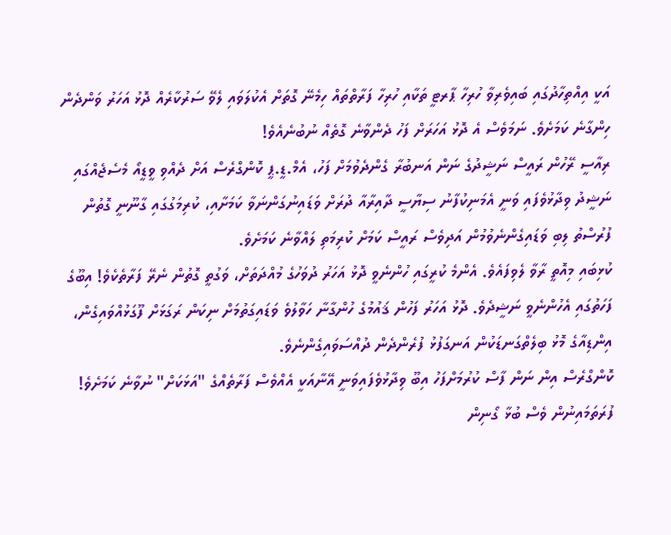އަކީ އިއްތިހާދުގައި ބައިވެރިވާ ހުރިހާ ޕާރޓީ ތަކާއި ހުރިހާ ފަރާތްތައް ހިމެނޭ ގޮތަށް އެކުލަވައި ލެވޭ ސަރުކާރެއް ދޮޅު އަހަރު ވަންދެން ހިންގާނެ ކަމަށެވެ. ނަމަވެސް އެ ދޮޅު އަހަރަށް ފަހު ދެންވާނެ ގޮތެއް ނުބުނެއެވެ!
ރިއާސީ ރޭހުން ރައީސް ނަޝީދުގެ ނަން އަނބުރާ ގެންދެވުމަށް ފަހު، އެމް.ޑީ.ޕީ ކޮންގްރެސް އަށް ދެއްވި ވީޑީއޯ މެސެޖެއްގައި ނަޝީދު ވިދާޅުވެފައި ވަނީ އެމަނިކުފާނު ސިޔާސީ ދާއިރާއާ ދުރަށް ވަޑައިނުގަންނަވާ ކަމަށާއި، ކުރިމަގުގައި ގާނޫނީ ގޮތުން ފުރުސްތު ލިބި ވަޑައިގެންނެވުމުން އަދިވެސް ރައީސް ކަމަށް ކުރިމަތި ލައްވާނެ ކަމަށެވެ.
ކުޅިބައި މިއޮތީ ރާވާ ލެވިފައެވެ. އެންމެ ކުރީގައި ހުންނެވީ ދޮޅު އަހަރު ދުވަހުގެ މުއްދަތަށް، ވަގުތީ ގޮތުން ނެރޭ ފަރާތެކެވެ! އިބޫގެ ފަހަތުގައި އެހުންނެވީ ނަޝީދެވެ. ދޮޅު އަހަރު ފަހުން ޤައުމުގެ ހުންގާނާ ހަވާލުވެ ވަޑައިގަތުމަށް ނިކަން ރަގަޅަށް ފޫގަޅުއްވައިގެން، އިންޑިއާގެ މޮޅު ބިލެތްގަނޑަކުން އަނގަފުޅު ފުރެންދެން ދުއްސަވައިގެންނެވެ.
ކޮންގްރެސް އިން ނަން ފާސް ކުރުމަށްފަހު އިބޫ ވިދާޅުވެފައިވަނީ އޭނާއަކީ އެއްވެސް ފަރާތެއްގެ "އަޅަކަށް" ނުވާނެ ކަމަށެވެ! ފުރަތަމައިނުން ވެސް ބުޅާ ގޯނިން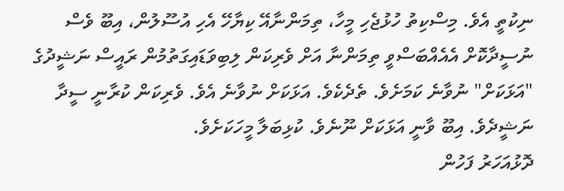ނިކުތީ އެވެ. މިސްކިތު ހުޅުޖެހި މީހާ، ތިމަންނާއޭ ކިޔާހޭ އެހި އުސޫލުން، އިބޫ ވެސް ނުސީދާކޮށް އެއެއްބަސްވީ ތިމަންނާ އަށް ވެރިކަން ލިބިވަޑައިގަތުމުން ރައީސް ނަޝީދުގެ "އަޅަކަށް" ނުވާނެ ކަމަށެވެ. ތެދެކެވެ. އަޅަކަށް ނުވާނެ އެވެ. ވެރިކަން ކުރާނީ ސީދާ ނަޝީދެވެ. އިބޫ ވާނީ އަޅަކަށް ނޫނެވެ. ކުޅިބަލާ މީހަކަށެވެ.
ދޮޅުއަހަރު ފަހުން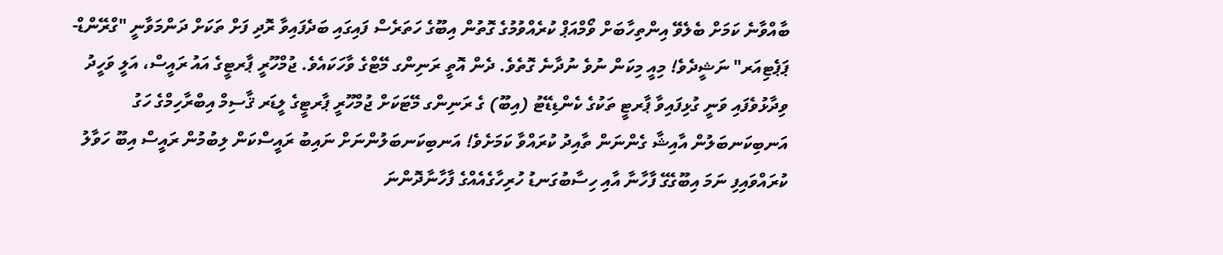ބާއްވާނެ ކަމަށް ބެލެވޭ އިންތިހާބަށް ވޯމްއަޕް ކުރެއްވުމުގެ ގޮތުން އިބޫގެ ހަތަރެސް ފައިގައި ބަދެފައިވާ ރޮދި ފަށް ތަކަށް ދަންމަވާނީ "ގްރޭންޑް-ޕަޕެޓިއަރ" ނަޝީދެވެ! މިއީ މިކަން ނުވެ ނުދާނެ ގޮތެވެ. ދެން އޮތީ ރަނިންގ މޭޓްގެ ވާހަކައެވެ. ޖުމްހޫރީ ޕާރޓީގެ އައު ރައީސް، އަލީ ވަހީދު ވިދާޅުވެފައި ވަނީ ގުޅިފައިވާ ޕާރޓީ ތަކުގެ ކެންޑިޑޭޓު (އިބޫ) ގެ ރަނިންގ މޭޓަކަށް ޖުމްހޫރީ ޕާރޓީގެ ލީޑަރ ޤާސިމް އިބްރާހިމްގެ ހަގު އަނބިކަނބަލުން އާއިޝާ ގެންނަން ތާއިދު ކުރައްވާ ކަމަށެވެ! އަނބިކަނބަލުންނަށް ނައިބު ރައީސްކަން ލިބުމުން ރައީސް އިބޫ ހަވާލު ކުރައްވައިފި ނަމަ އިބޫގެގޭ ފާހާނާ އާއި ހިސާބުގަނޑު ހުރިހާގެއެއްގެ ފާހާނާދޮންނަ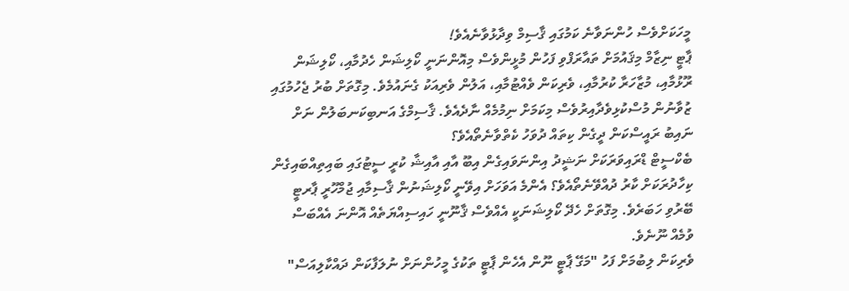މީހަކަށްވެސް ހުންނަވާނެ ކަމުގައި ޤާސިމް ވިދާޅުވާނެއެވެ!
ޕާޓީ ނިޒާމް މިޤައުމަށް ތައާރަފްވި ފަހުން މުޅީންވެސް މިއޮންނަނީ ކޯލިޝަން ހެދުމާއި، ކޯލިޝަން ރޫޅުމާއި، މުޒާހަރާ ކުރުމާއި، ވެރިކަން ވެއްޓުމާއި، އަލުން ވެރިއަކު ގެނައުމެވެ. މިގޮތަށް ބުރު ޖެހުމުގައި ޒުވާނުން މުސްކުޅިވެދާއިރުވެސް މިކަމަށް ނިމުމެއް ނާދެއެވެ. ޤާސިމްގެ އަނބިކަނބަލުން ނަށް ނައިބު ރައީސްކަން ދީގެން ކިތައް ދުވަހު ކެތްވާނެތޯއެވެ؟
ބެކްސީޓް ޑްރައިވަރަކަށް ނަޝީދު އިންނަވައިގެން އިބޫ އާއި އާއިޝާ ކުރީ ސީޓުގައި ބައިތިއްބައިގެން ކިހާދުރަކަށް ކާރު ދުއްވޭނެތޯއެވެ؟ އެންމެ އަވަހަށް އިވޭނީ ކޯލިޝަނުން ޤާސިމާއި ޖުމްހޫރީ ޕާރޓީ ބޭރުވި ހަބަރެވެ. މިގޮތަށް ހެދޭ ކޯލިޝަނަކީ އެއްވެސް ޤާނޫނީ ހައިސިއްޔަތެއް އޮންނަ އެއްބަސް ވުމެއް ނޫނެވެ.
ވެރިކަން ލިބުމަށް ފަހު "މަގޭ ޕާޓީ ނޫން އެހެން ޕާޓީ ތަކުގެ މީހުންނަށް ނުލަފާކަން ދައްކާލިއަސް"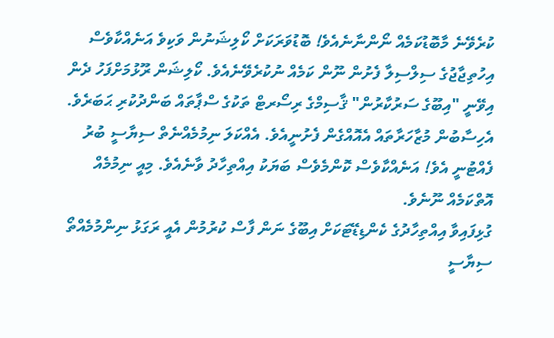ކުރެވޭނެ މާބޮޑުކަމެއް ނޯންނާނެއެވެ! ބޮޑުވަރަކަށް ކޯލިޝަނުން ވަކިވެ އަނެއްކާވެސް އިހުތިޖާޖުގެ ސިލްސިލާ ފެށުން ނޫން ކަމެއް ނުކުރެވޭނެއެވެ. ކޯލިޝަން ރޫޅުމަށްފަހު ދެން އިވޭނީ "އިބޫގެ ސަރުކާރުން" ޤާސިމްގެ ރިސޯރޓް ތަކުގެ ސްޕާތައް ބަންދުކުރި ޙަބަރެވެ. އެހިސާބުން މުޒާހަރާތައް އެއޮއްގެން ފެށުނީއެވެ. އެއްކަލަ ނިމުމެއްނެތް ސިޔާސީ ބުރު ފެއްޓުނީ އެވެ! އަނެއްކާވެސް ކޮންމެވެސް ބަޔަކު އިއްތިހާދު ވާނެއެވެ. މިއީ ނިމުމެއް އޮތްކަމެއް ނޫނެވެ.
ގުޅިފައިވާ އިއްތިހާދުގެ ކެންޑިޑޭޓަކަށް އިބޫގެ ނަން ފާސް ކުރުމުން އެއީ ރަގަޅު ނިންމުމެއްތޯ ސިޔާސީ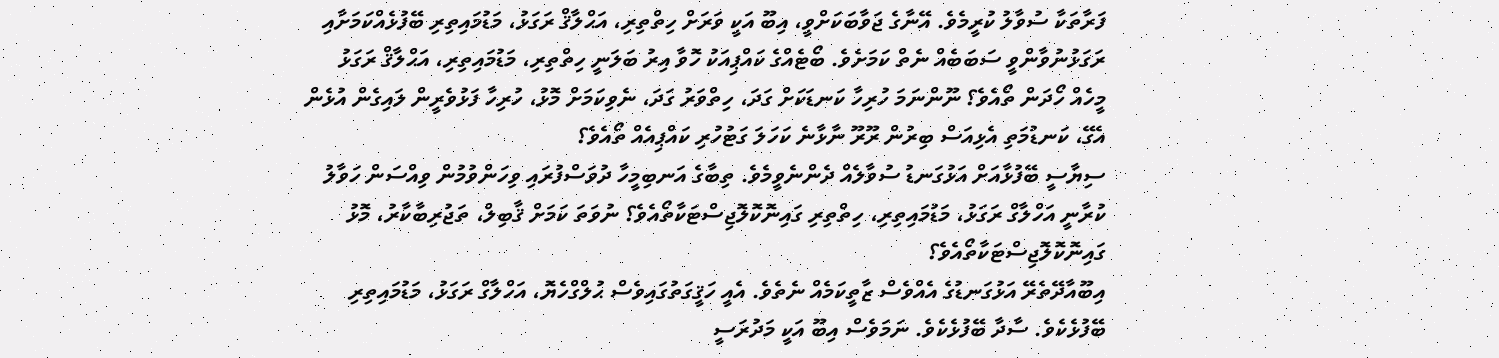ފަރާތަކާ ސުވާލު ކުރީމެވެ. އޭނާގެ ޖަވާބަކަށްވީ، އިބޫ އަކީ ވަރަށް ހިތްތިރި، އަޙްލާޤް ރަގަޅު، މަޑުމައިތިރި ބޭފުޅެއްކަމަށާއި ރަގަޅުނުވާންވީ ސަބަބެއް ނެތް ކަމަށެވެ. ބޯޓެއްގެ ކައްޕިއަކު ހޮވާ އިރު ބަލަނީ ހިތްތިރި، މަޑުމައިތިރި، އަޙްލާޤް ރަގަޅު މީހެއް ހޯދަން ތޯއެވެ؟ ނޫންނަމަ ހުރިހާ ކަނޑަކަށް ގަދަ، ހިތްވަރު ގަދަ، ނެވިކަމަށް މޮޅު، ހުރިހާ ފަޅުވެރީން ލައިގެން އުޅެން އެގޭ، ކަނޑުމަތި އެޅިއަސް ބިރުން ރޫރޫ ނާޅާނެ ކަހަލަ ގަޓުހުރި ކައްޕިއެއް ތޯއެވެ؟
ސިޔާސީ ބޭފުޅާއަށް އަޅުގަނޑު ސުވާލެއް ދެންނެވީމެވެ. ތިބާގެ އަނބިމީހާ ދުވަސްފުރައި ވިހަންވުމުން ވިއްސަން ހަވާލު ކުރާނީ އަހްލާގް ރަގަޅު، މަޑުމައިތިރި، ހިތްތިރި ގައިނޮކޮލޮޖިސްޓަކާތޯއެވެ؟ ނުވަތަ ކަމަށް ޤާބިލް، ތަޖުރިބާކާރު، މޮޅު ގައިނޮކޮލޮޖިސްޓަކާތޯއެވެ؟
އިބޫއާދޭތެރޭ އަޅުގަނޑުގެ އެއްވެސް ޒާތީކަމެއް ނެތެވެ. އެއީ ހަޤީގަތުގައިވެސް ޙުލްގްހެޔޮ، އަހްލާގް ރަގަޅު، މަޑުމައިތިރި ބޭފުޅެކެވެ. ސާދާ ބޭފުޅެކެވެ. ނަމަވެސް އިބޫ އަކީ މަދުރަސީ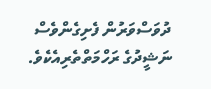ދުވަސްވަރުން ފެށިގެންވެސް ނަޝީދުގެ ރަހްމަތްތެރިއެކެވެ.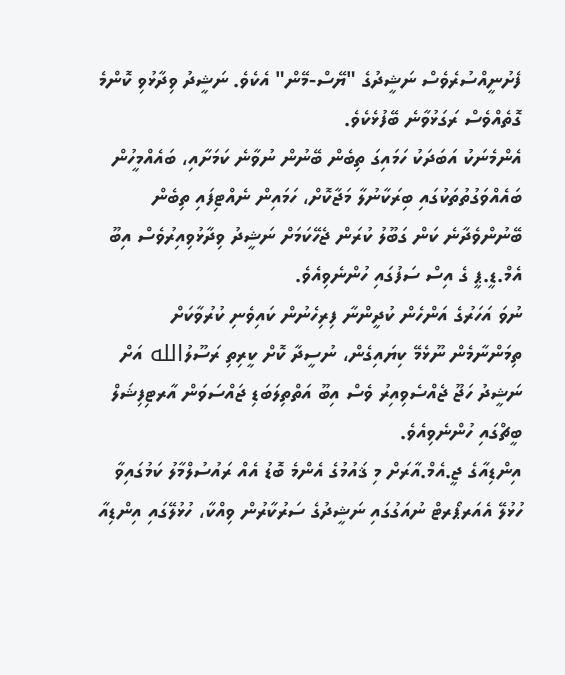ފެށުނީއްސުރެވެސް ނަޝީދުގެ "ޔޭސް-މޭން" އެކެވެ. ނަޝީދު ވިދާޅުވި ކޮންމެ ގޮތެއްވެސް ރަގަޅުވާނެ ބޭފުޅެކެވެ.
އެންމެނަކު އަބަދަކު ހަމައިގަ ތިބެން ބޭނުން ނުވާނެ ކަމަށާއި، ބައެއްމީހުން ބައެއްވަގުތުތަކުގައި ބިރަކާނުލާ މަޖާކޮށް، ހަމައިން ނެއްޓިފައި ތިބެން ބޭނުންވެދާނެ ކަން ގަބޫލު ކުރަން ޖެހޭކަމަށް ނަޝީދު ވިދާޅުވިއިރުވެސް އިބޫ އެމް.ޑީ.ޕީ ގެ އިސް ސަފުގައި ހުންނެވިއެވެ.
ނުވަ އަހަރުގެ އަންހެން ކުދީންނާ ފިރިހެނުން ކައިވެނި ކުރުވާކަށް ތިމަންނާމެން ނޫޅެމޭ ކިޔައިގެން، ނުސީދާ ކޮށް ކީރިތި ރަސޫލުالله އަށް ނަޝީދު ހަޖޫ ޖެއްސެވިއިރު ވެސް އިބޫ އަތްތިލަބަޑި ޖައްސަވަން އާރޓިފިޝަލް ބީޗްގައި ހުންނެވިއެވެ.
އިންޑިއާގެ ޖީ.އެމް.އާރަށް މި ޤައުމުގެ އެންމެ ބޮޑު އެއް ރައުސުލްމާލު ކަމުގައިވާ ހުޅުލޭ އެއަރޕޯރޓް ނުއަގުގައި ނަޝީދުގެ ސަރުކާރުން ވިއްކާ، ހުޅުލޭގައި އިންޑިއާ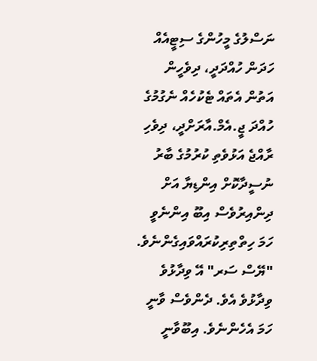ނަސްލުގެ މީހުންގެ ސިޓީއެއް ހަދަން ހުއްދަދީ، ދިވެހީން އަތުން އެތައް ޓެކުހެއް ނެގުމުގެ ހުއްދަ ޖީ.އެމް.އާރަށްދީ، ދިވެހި ރާއްޖެ އަޅުވެތި ކުރުމުގެ ބާރު ނުސީދާކޮށް އިންޑިޔާ އަށް ދިންއިރުވެސް އިބޫ އިންނެވީ ހަމަ ހިތްތިރިކުރައްވައިގެންނެވެ. "ޔޭސް ސަރ" އޭ ވިދާޅުވެ ވިދާޅުވެ އެވެ. ދެންވެސް ވާނީ ހަމަ އެހެންނެވެ. އިބޫވާނީ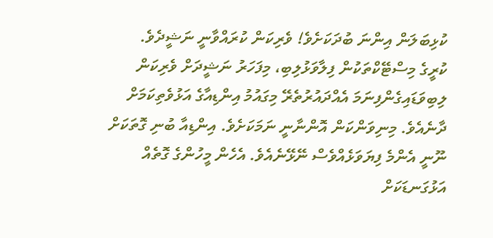ކުޅިބަލަން އިންނަ ބުދަކަށެވެ! ވެރިކަން ކުރައްވާނީ ނަޝީދެވެ.
ކުރީގެ މިސްޓޭކްތަކުން ފިލާވަޅުލިބި، މިފަހަރު ނަޝީދަށް ވެރިކަން ލިބިވަޑައިގެންފިނަމަ އެއްދައުރުތެރޭ މިގައުމު އިންޑިއާގެ އަޅުވެތިކަމަށް ދާނެއެވެ. މިނިވަންކަން އޮންނާނީ ނަމަކަށެވެ. އިންޑިއާ ބުނި ގޮތަކަށް ނޫނީ އެންމެ ފިޔަވަޅެއްވެސް ނޭޅޭނެއެވެ. އެހެން މީހުންގެ ގޮތެއް އަޅުގަނޑަކަށް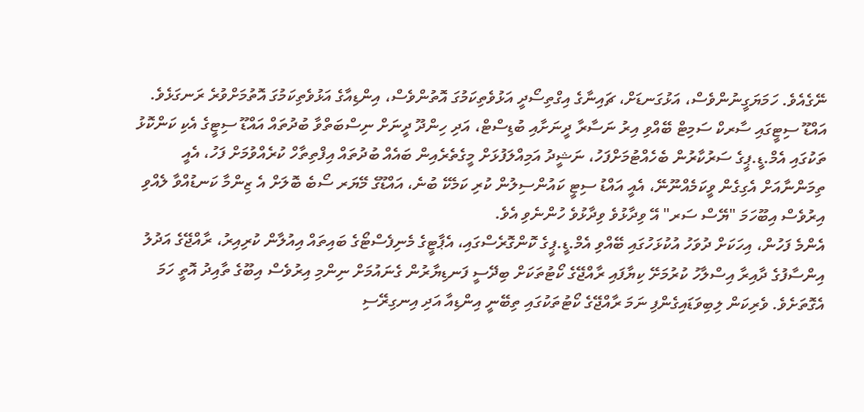ނޭގެއެވެ. ހަމަޔަގީނުންވެސް، އަޅުގަނޑަށް، ޗައިނާގެ އިގްތިސޯދީ އަޅުވެތިކަމުގަ އޮތުންވެސް، އިންޑިއާގެ އަޅުވެތިކަމުގަ އޮތުމަށްވުރެ ރަނގަޅެވެ.
އައްޑޫ ސިޓީގައި ސާރކް ސަމިޓް ބޭއްވި އިރު ނަސާރާ ދީނަށާއި ބުޑިސްޓް، އަދި ހިންދޫ ދީނަށް ނިސްބަތްވާ ބުދުތައް އައްޑޫ ސިޓީގެ އެކި ކަންކޮޅު ތަކުގައި އެމް.ޑީ.ޕީގެ ސަރުކާރުން ބެހެއްޓުމަށްފަހު، ނަޝީދު އަމިއްލަފުޅަށް މީގެތެރެއިން ބައެއް ބުދުތައް އިފްތިތާހް ކުރެއްވުމަށް ފަހު، އެއީ ތިމަންނާއަށް އެގިގެން ވީކަމެއްނޫނޭ، އެއީ އައްޑު ސިޓީ ކައުންސިލުން ކުރި ކަމެކޭ ބުނެ، އައްޑޫގެ މޭޔަރ ސޯބެ ބޮލަށް އެ ޒިންމާ ކަނޑުއްވާ ލެއްވި އިރުވެސް އިބޫހަމަ "ޔޭސް ސަރ" އޭ ވިދާޅުވެ ވިދާޅުވެ ހުންނެވި އެވެ.
އެންމެ ފަހުން، އިހަކަށް ދުވަހު އުކުޅަހުގައި ބޭއްވި އެމް.ޑީ.ޕީގެ ކޮންގޮރެސްގައި، އެޕާޓީގެ މެނިފެސްޓޯގެ ބައިތައް އިއުލާން ކުރިއިރު، ރާއްޖޭގެ އަދުލު އިންސާފުގެ ދާއިރާ އިސްލާހު ކުރުމަށޭ ކިޔާފައި ރާއްޖޭގެ ކޯޓުތަކަށް ބިދޭސީ ފަނޑިޔާރުން ގެނައުމަށް ނިންމި އިރުވެސް އިބޫގެ ތާއިދު އޮތީ ހަމަ އެގޮތަށެވެ. ވެރިކަން ލިބިވަޑައިގެންފި ނަމަ ރާއްޖޭގެ ކޯޓުތަކުގައި ތިބޭނީ އިންޑިއާ އަދި އިނގިރޭސި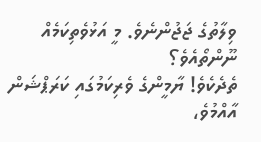ވިލާތުގެ ޖަޖުންނެވެ. މީ އަޅުވެތިކަމެއް ނޫންތޯއެވެ؟
ތެދެކެވެ! ޔާމީންގެ ވެރިކަމުގައި ކަރަޕްޝަން އާއްމުވެ،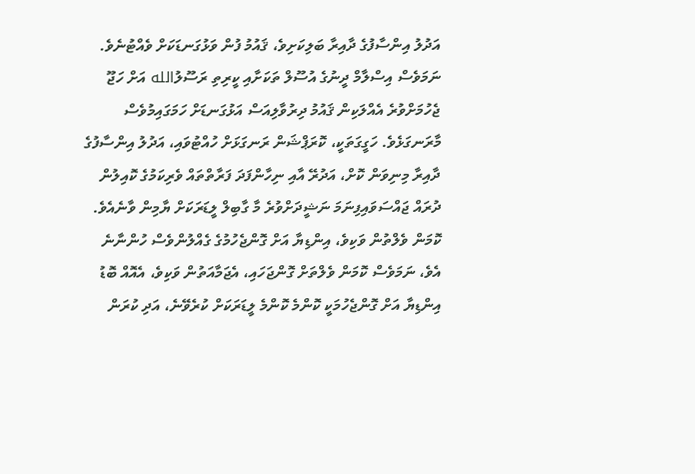އަދުލު އިންސާފުގެ ދާއިރާ ބަލިކަށިވެ، ޤައުމު ފުން ވަޅުގަނޑަކަށް ވެއްޓުނެވެ. ނަމަވެސް އިސްލާމް ދީނުގެ އުސޫލް ތަކަށާއި ކީރިތި ރަސޫލުالله އަށް ހަޖޫ ޖެހުމަށްވުރެ އެއްލަކިން ޤައުމު ދިރުވާލިއަސް އަޅުގަނޑަށް ހަމަގައިމުވެސް މާރަނގަޅެވެ. ހަގީގަތަކީ، ކޮރަޕްޝަން ރަނގަޅަށް ހުއްޓުވައި، އަދުލު އިންސާފުގެ ދާއިރާ މިނިވަން ކޮށް، އަދުރޭ އާއި ނިހާންފަދަ ފަރާތްތައް ވެރިކަމުގެ ކޮއިލުން ދުރައް ޖައްސަވައިފިނަމަ ނަޝީދަށްވުރެ މާ ގާބިލް ލީޑަރަކަށް ޔާމިން ވާނެއެވެ.
ކޮމަން ވެލްތުން ވަކިވެ، އިންޑިޔާ އަށް ގޮންޖެހުމުގެ ގެއްލުންވެސް ހުންނާނެ އެވެ، ނަމަވެސް ކޮމަން ވެލްތަށް ގޮންޖަހައި، އެޖަމާއަތުން ވަކިވެ، އެއޮއް ބޮޑު އިންޑިޔާ އަށް ގޮންޖެހުމަކީ ކޮންމެ ކޮންމެ ލީޑަރަކަށް ކުރެވޭނެ، އަދި ކުރަން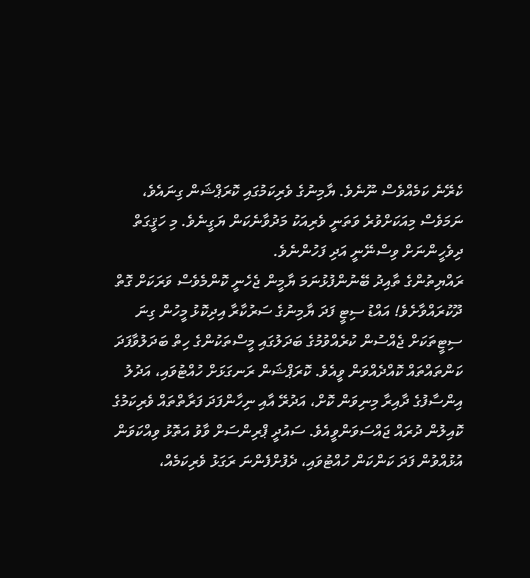ކެރޭނެ ކަމެއްވެސް ނޫނެވެ. ޔާމިނުގެ ވެރިކަމުގައި ކޮރަޕްޝަން ގިނައެވެ، ނަމަވެސް މިއަކަށްވުރެ ވަތަނީ ވެރިއަކު މަދުވާނެކަން ޔަގީނެވެ. މި ހަޤީގަތް ދިވެހީންނަށް ވިސްނޭނީ އަދި ފަހުންނެވެ.
ރައްޔިތުންގެ ތާއިދު ބޭނުންފުޅުނަމަ ޔާމީން ޖެހެނީ ކޮންމެވެސް ވަރަކަށް ގޮތް ދޫކުރައްވާށެވެ! އައްޑު ސިޓީ ފަދަ ޔާމިނުގެ ސަރުކާރާ އިދިކޮޅު މީހުން ގިނަ ސިޓީތަކަށް ޖެއްސުން ކުރެއްވުމުގެ ބަދަލުގައި މީސްތަކުންގެ ހިތް ބަދަލުވާފަދަ ކަންތައްތައް ކޮއްދެއްވަން ވީއެވެ. ކޮރަޕްޝަން ރަނގަޅަށް ހުއްޓުވައި، އަދުލު އިންސާފުގެ ދާއިރާ މިނިވަން ކޮށް، އަދުރޭ އާއި ނިހާންފަދަ ފަރާތްތައް ވެރިކަމުގެ ކޮއިލުން ދުރައް ޖައްސަވަންވީއެވެ. ސައުދީ ޕްރިންސަށް ވާވު އަތޮޅު ވިއްކަވަން އުޅުއްވުން ފަދަ ކަންކަން ހުއްޓުވައި، ދެފުށްފެންނަ ރަގަޅު ވެރިކަމެއް،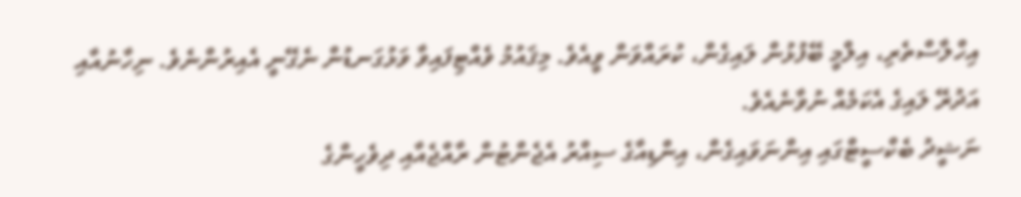އިހްލާސްތެރި، އިލްމީ ބޭފުޅުން ލައިގެން، ކުރައްވަން ވީއެވެ. މިޤައުމު ވެއްޓިފައިވާ ވަޅުގަނޑުން ނެގޭނީ އެއިރުންނެވެ. ނިހާނުއާއި އަދުރޭ ލައިގެ އެކަމެއް ނުވާނެއެވެ.
ނަޝީދު ބެކްސީޓްގައި އިންނަވައިގެން، އިންޑިއާގެ ސިއްރު އެޖެންޓުން ރާއްޖެއާއި ދިވެހީންގެ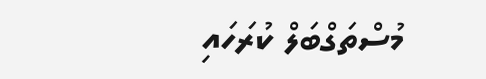މުސްތަގްބަލް ކުރަހައި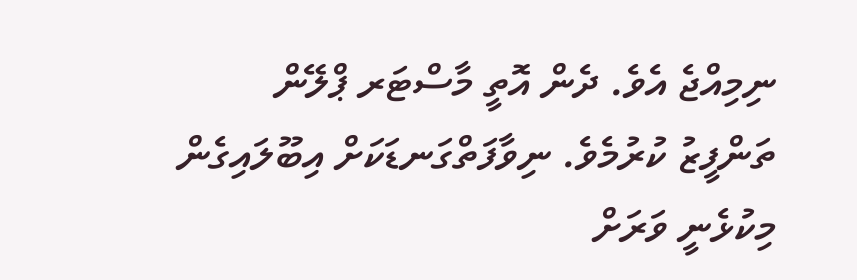ނިމިއްޖެ އެވެ. ދެން އޮތީ މާސްޓަރ ޕްލޭން ތަންފީޒު ކުރުމެވެ. ނިވާފަތްގަނޑަކަށް އިބޫލައިގެން މިކުޅެނީ ވަރަށް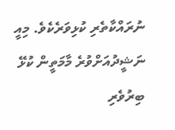ނުރައްކާތެރި ކުޅިވަރެކެވެ. މިއީ ނަޝީދުއަށްވުރެ މާމަތީން ކުޅޭ ބިރުވެރި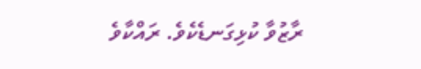ރާޒުވާ ކުޅިގަނޑެކެވެ. ރައްކާވެ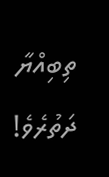ތިބިއްޔާ ދަތުރެވެ!